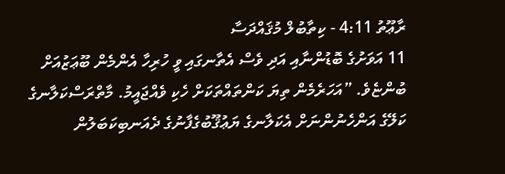ރާޢޫތު 4:11 - ކިތާބުލް މުޤައްދަސާ
11 އަވަށުގެ ބޮޑުންނާއި އަދި ވެސް އެތާނގައި ވީ ހުރިހާ އެންމެން ބޫޢަޒުއަށް ބުންޏެވެ. ”އަހަރެމެން ތިޔަ ކަންތައްތަކަށް ހެކި ވެއްޖައީމު. މާތްރަސްކަލާނގެ ކަލޭގެ އަންހެނުންނަށް އެކަލާނގެ ޔަޢުޤޫބުގެފާނުގެ ދެއަނބިކަބަލުން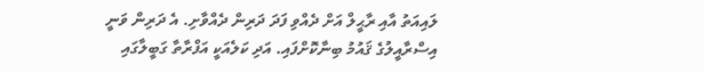ލައިއަތު އާއި ރާޙީލް އަށް ދެއްވި ފަދަ ދަރިން ދެއްވާށި. އެ ދަރިން ވަނީ އިސްރާއީލުގެ ޤައުމު ބިނާކޮށްފައި. އަދި ކަލެއަކީ އަފްރާތާ ގަބީލާގައި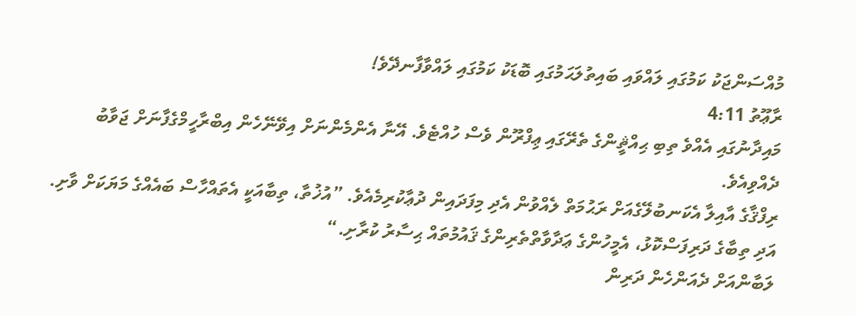މުއްސަންޖަކު ކަމުގައި ލައްވައި ބައިތުލަޙަމުގައި ބޮޑަކު ކަމުގައި ލައްވާފާނދޭވެ!
ރާޢޫތު 4:11
މައިދާނުގައި އެއްވެ ތިބި ޙިއްޘީންގެ ތެރޭގައި ޢިފްރޫން ވެސް ހުއްޓެވެ. އޭނާ އެންމެންނަށް އިވޭނޭހެން އިބްރާހީމްގެފާނަށް ޖަވާބު ދެއްވިއެވެ.
ރިފްޤާގެ އާއިލާ އެކަނބުލޭގެއަށް ރަޙުމަތް ލެއްވުން އެދި މިފަދައިން ދުޢާކުރިމެއެވެ. ”އުޚުތާ، ތިބާއަކީ އެތައްހާސް ބައެއްގެ މަޔަކަށް ވާށި. އަދި ތިބާގެ ދަރިފަސްކޮޅު، އެމީހުންގެ ޢަދާވާތްތެރިންގެ ޤައުމުތައް ޙިސާރު ކުރާށި.“
ލަބާންއަށް ދެއަންހެން ދަރިން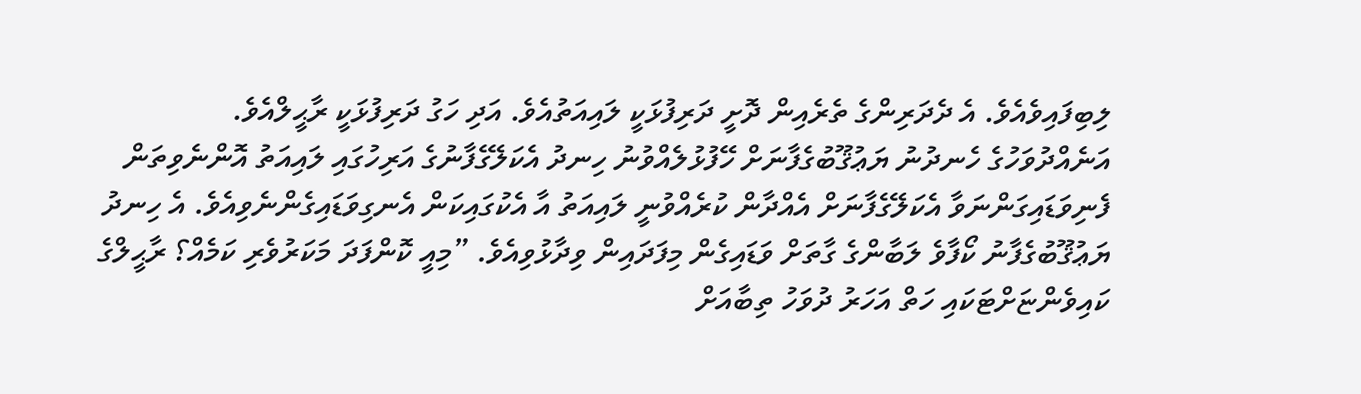ލިބިފައިވެއެވެ. އެ ދެދަރިންގެ ތެރެއިން ދޮށީ ދަރިފުޅަކީ ލައިއަތުއެވެ. އަދި ހަގު ދަރިފުޅަކީ ރާޙީލްއެވެ.
އަނެއްދުވަހުގެ ހެނދުނު ޔަޢުޤޫބުގެފާނަށް ހޭފުޅުލެއްވުނު ހިނދު އެކަލޭގެފާނުގެ އަރިހުގައި ލައިއަތު އޮންނެވިތަން ފެނިވަޑައިގަންނަވާ އެކަލޭގެފާނަށް އެއްދާން ކުރެއްވުނީ ލައިއަތު އާ އެކުގައިކަން އެނގިވަޑައިގެންނެވިއެވެ. އެ ހިނދު ޔަޢުޤޫބުގެފާނު ކޯފާވެ ލަބާންގެ ގާތަށް ވަޑައިގެން މިފަދައިން ވިދާޅުވިއެވެ. ”މިއީ ކޮންފަދަ މަކަރުވެރި ކަމެއް؟ ރާޙީލްގެ ކައިވެންޏަށްޓަކައި ހަތް އަހަރު ދުވަހު ތިބާއަށް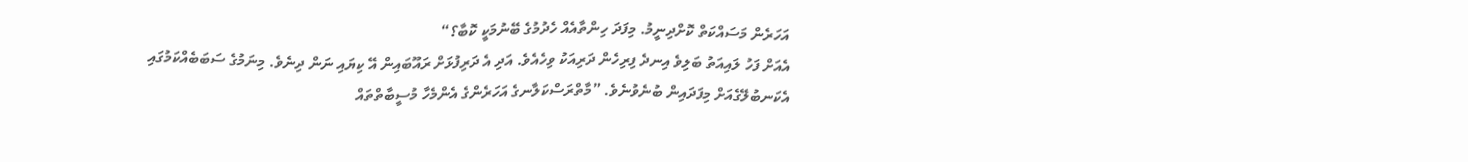އަހަރެން މަސައްކަތް ކޮށްދިނީމު. މިފަދަ ހިންތާއެއް ހެދުމުގެ ބޭނުމަކީ ކޮބާ؟“
އެއަށް ފަހު ލައިއަތު ބަލިވެ އިނދެ ފިރިހެން ދަރިއަކު ވިހެއެވެ. އަދި އެ ދަރިފުޅަށް ރައޫބައިން އޭ ކިޔައި ނަން ދިނެވެ. މިނަމުގެ ސަބަބެއްކަމުގައި އެކަނބުލޭގެއަށް މިފަދައިން ބުނެވުނެވެ. ”މާތްރަސްކަލާނގެ އަހަރެންގެ އެންމެހާ މުސީބާތްތައް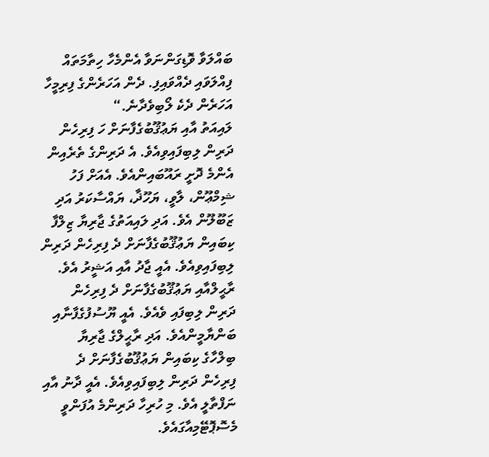ބައްލަވާ ވޮޑިގަންނަވާ އެންމެހާ ހިތާމަތައް ފިއްލަވައި ދެއްވައިފި. ދެން އަހަރެންގެ ފިރިމީހާ އަހަރެން ދެކެ ލޯބިވެދާނެ.“
ލައިއަތު އާއި ޔަޢުޤޫބުގެފާނަށް ހަ ފިރިހެން ދަރިން ލިބިފައިވިއެވެ. އެ ދަރިންގެ ތެރެއިން އެންމެ ދޮށީ ރައޫބައިންއެވެ. އެއަށް ފަހު ޝިމްޢޫން، ލާވީ، ޔަހޫޛާ، ޔައްސާކަރު އަދި ޒަބޫލޫން އެވެ. އަދި ލައިއަތުގެ ޖާރިޔާ ޒިލްފާ ކިބައިން ޔަޢުޤޫބުގެފާނަށް ދެ ފިރިހެން ދަރިން ލިބިފައިވިއެވެ. އެއީ ޖާދު އާއި އަޝީރު އެވެ. ރާޙީލްއާއި ޔަޢުޤޫބުގެފާނަށް ދެ ފިރިހެން ދަރިން ލިބިފައި ވެއެވެ. އެއީ ޔޫސުފުގެފާނާއި ބަންޔާމީންއެވެ. އަދި ރާޙީލްގެ ޖާރިޔާ ބިލްހާގެ ކިބައިން ޔަޢުޤޫބުގެފާނަށް ދެ ފިރިހެން ދަރިން ލިބިފައިވިއެވެ. އެއީ ދާނު އާއި ނަފްތާލީ އެވެ. މި ހުރިހާ ދަރިންމެ އުފަންވީ މެސޮޕޮޓޭމިއާގައެވެ.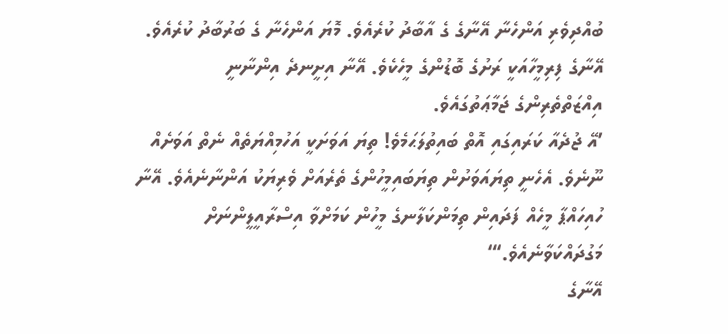ބުއްދިވެރި އަންހެނާ އޭނާގެ ގެ އާބާދު ކުރެއެވެ. މޮޔަ އަންހެނާ ގެ ބަރުބާދު ކުރެއެވެ.
އޭނާގެ ފިރިމީހާއަކީ ރަށުގެ ބޮޑުންގެ މީހެކެވެ. އޭނާ އިށީނދެ އިންނާނީ އިއްޒަތްތެރިންގެ ޖަމާޢަތުގައެވެ.
’އޭ ޖުދެއާ ކަރައިގައި އޮތް ބައިތުލަޙަމެވެ! ތިޔަ އަވަށަކީ އަހުމިއްޔަތެއް ނެތް އަވަށެއް ނޫނެވެ. އެހެނީ ތިޔައަވަށުން ތިޔަބައިމީހުންގެ ތެރެއަށް ވެރިޔަކު އަންނާނެއެވެ. އޭނާ ހުއިހައްޕާ މީހެއް ފަދައިން ތިމަންކަލާނގެ މީހުން ކަމަށްވާ އިސްރާއީލީންނަށް މަގުދައްކަވާނެއެވެ.‘“
އޭނާގެ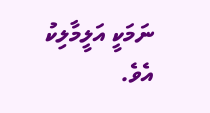ނަމަކީ އަލީމާލިކު އެވެ.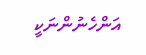އަންހެނުންނަކީ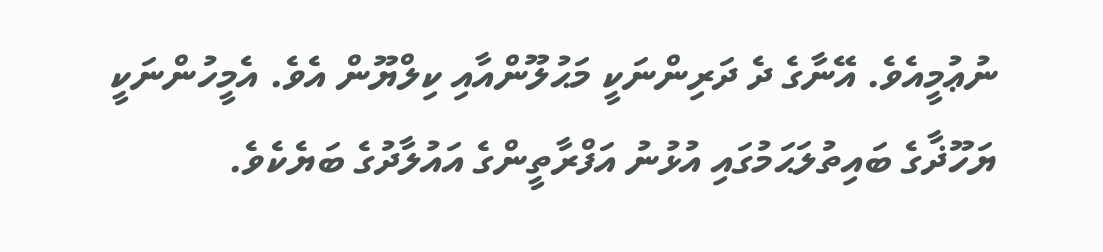ނުޢުމީއެވެ. އޭނާގެ ދެ ދަރިންނަކީ މަޙުލޫންއާއި ކިލްޔޫން އެވެ. އެމީހުންނަކީ ޔަހޫޛާގެ ބައިތުލަޙަމުގައި އުޅުނު އަފްރާތީންގެ އައުލާދުގެ ބަޔެކެވެ.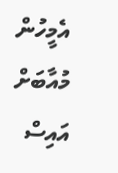އެމީހުން މުއާބަށް އައިސް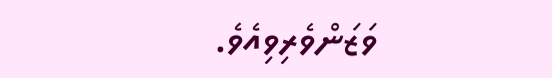ވަޒަންވެރިވިއެވެ.